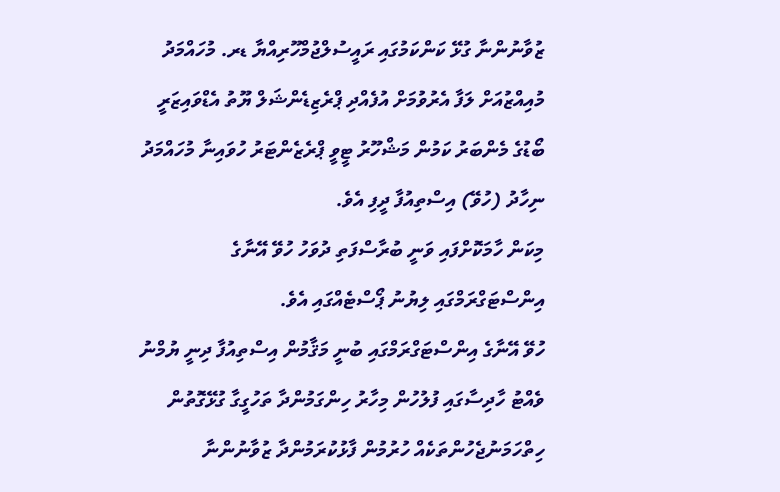ޒުވާނުންނާ ގުޅޭ ކަންކަމުގައި ރައީސުލްޖުމްހޫރިއްޔާ ޑރ. މުހައްމަދު މުއިއްޒުއަށް ލަފާ އެރުވުމަށް އުފެއްދި ޕްރެޒިޑެންޝަލް ޔޫތު އެޑްވައިޒަރީ ބޯޑުގެ މެންބަރު ކަމުން މަޝްހޫރު ޓީވީ ޕްރެޒެންޓަރު ހުވައިނާ މުހައްމަދު ނިހާދު (ހުވޭ) އިސްތިއުފާ ދީފި އެވެ.
މިކަން ހާމަކޮށްފައި ވަނީ ބުރާސްފަތި ދުވަހު ހުވޭ އޭނާގެ އިންސްޓަގްރަމްގައި ލިޔުނު ޕޯސްޓެއްގައި އެވެ.
ހުވޭ އޭނާގެ އިންސްޓަގްރަމްގައި ބުނީ މަޤާމުން އިސްތިއުފާ ދިނީ ޔުމްނު ވެއްޓު ހާދިސާގައި ފުލުހުން މިހާރު ހިންގަމުންދާ ތަހުގީގާ ގުޅޭގޮތުން ހިތްހަމަނުޖެހުންތަކެއް ހުރުމުން ފާޅުކުރަމުންދާ ޒުވާނުންނާ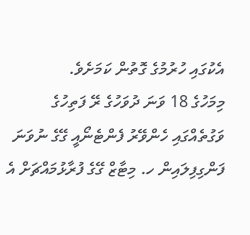އެކުގައި ހުރުމުގެ ގޮތުން ކަމަށެވެ.
މިމަހުގެ 18 ވަނަ ދުވަހުގެ ރޭ ފަތިހުގެ ވަގުތެއްގައި ހެންވޭރު ފެންޓެނޯއީ ގޭގެ ނުވަނަ ފަންގިފިލައިން ހ. މިޓާޒް ގޭގެ ފުރާޅުމައްޗަށް އެ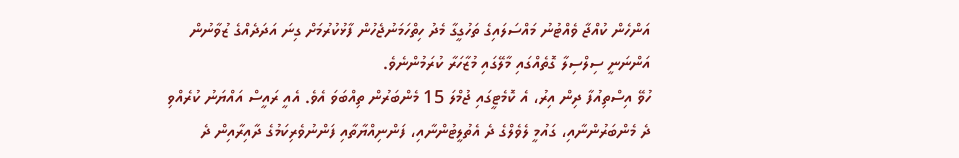އަންހެން ކުއްޖާ ވެއްޓުނު މައްސަލައިގެ ތަހުގީގާ މެދު ހިތްހަމަނުޖެހުން ފާޅުކުރުމަށް ގިނަ އަދަދެއްގެ ޒުވާނުން އަންނަނީ ސިލްސިލާ ގޮތެއްގައި މާލޭގައި މުޒާހަރާ ކުރަމުންނެވެ.
ހުވޭ އިސްތިއުފާ ދިން އިރު، އެ ކޮމެޓީގައި ޖުމްލަ 15 މެންބަރުން ތިއްބަވަ އެވެ. އެއީ ރައީސް އައްޔަނު ކުރެއްވި ދެ މެންބަރުންނާއި، ގައުމީ ލެވެލްގެ ދެ އެތުލީޓުންނާއި، ފަންނިއްޔާތާއި ފަންނުވެރިކަމުގެ ދާއިރާއިން ދެ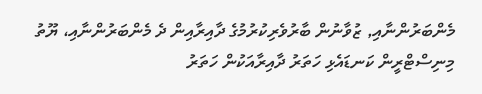މެންބަރުންނާއި, ޒުވާނުން ބާރުވެރިކުރުމުގެ ދާއިރާއިން ދެ މެންބަރުންނާއި، ޔޫތު މިނިސްޓްރީން ކަނޑައެޅި ހަތަރު ދާއިރާއަކުން ހަތަރު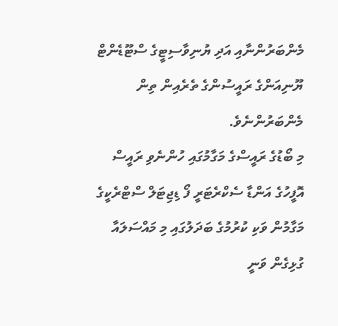މެންބަރުންނާއި އަދި ޔުނިވާސިޓީގެ ސްޓޫޑެންޓް ޔޫނިއަންގެ ރައީސުންގެ ތެރެއިން ތިން މެންބަރުންނެވެ.
މި ބޯޑުގެ ރައީސްގެ މަގާމުގައި ހުންނެވި ރައީސް އޮފީހުގެ އަންޑާ ސެކްރެޓަރީ ފޯ ޑިޖިޓަލް ސްޓްރެކީގެ މަގާމުން ވަކި ކުރުމުގެ ބަދަލުގައި މި މައްސަލައާ ގުޅިގެން ވަނީ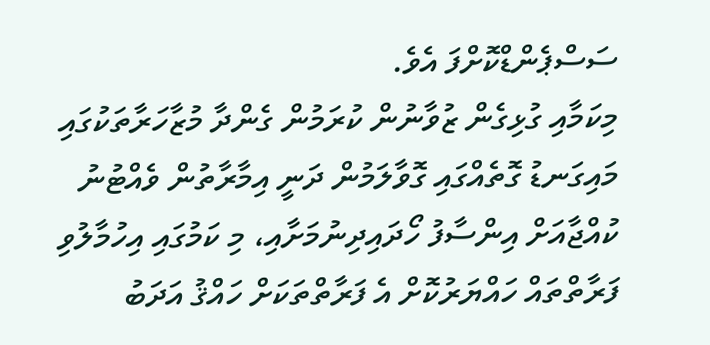ސަސްޕެންޑްކޮށްފަ އެވެ.
މިކަމާއި ގުޅިގެން ޒުވާނުން ކުރަމުން ގެންދާ މުޒާހަރާތަކުގައި މައިގަނޑު ގޮތެއްގައި ގޮވާލަމުން ދަނީ އިމާރާތުން ވެއްޓުނު ކުއްޖާއަށް އިންސާފު ހޯދައިދިނުމަށާއި، މި ކަމުގައި އިހުމާލުވި ފަރާތްތައް ހައްޔަރުކޮށް އެ ފަރާތްތަކަށް ހައްޤު އަދަބު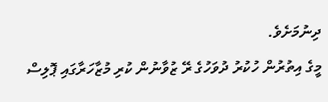ދިނުމަށެވެ.
މީގެ އިތުރުން ހުކުރު ދުވަހުގެ ރޭ ޒުވާނުން ކުރި މުޒާހަރާގައި ޕޮލިސް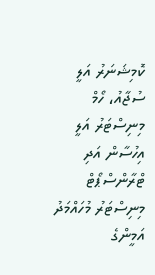ކޮމިޝަނަރު އަލީ ސުޖާއު، ހޯމް މިނިސްޓަރު އަލީ އިހުސާން އަދި ޓްރާންސްޕޯޓް މިނިސްޓަރު މުހައްމަދު އަމީންގެ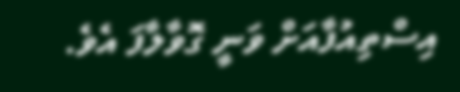އިސްތިއުފާއަށް ވަނީ ގޮވާލާފަ އެވެ.